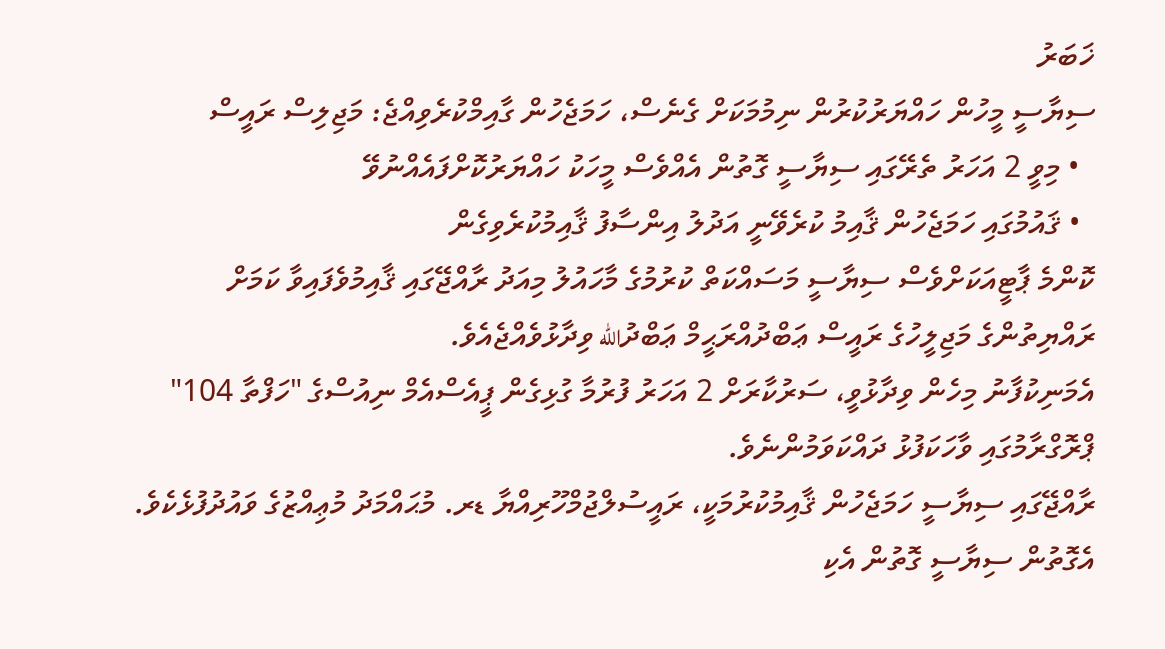ޚަބަރު
ސިޔާސީ މީހުން ހައްޔަރުކުރުން ނިމުމަކަށް ގެނެސް، ހަމަޖެހުން ގާއިމްކުރެވިއްޖެ: މަޖިލިސް ރައީސް
  • މިވީ 2 އަހަރު ތެރޭގައި ސިޔާސީ ގޮތުން އެއްވެސް މީހަކު ހައްޔަރުކޮށްފައެއްނުވޭ
  • ޤައުމުގައި ހަމަޖެހުން ޤާއިމު ކުރެވޭނީ އަދުލު އިންސާފު ޤާއިމުކުރެވިގެން
ކޮންމެ ޕާޓީއަކަށްވެސް ސިޔާސީ މަސައްކަތް ކުރުމުގެ މާހައުލު މިއަދު ރާއްޖޭގައި ޤާއިމުވެފައިވާ ކަމަށް ރައްޔިތުންގެ މަޖިލީހުގެ ރައީސް ޢަބްދުއްރަޙީމް ޢަބްދުالله ވިދާޅުވެއްޖެއެވެ.
އެމަނިކުފާނު މިހެން ވިދާޅުވީ، ސަރުކާރަށް 2 އަހަރު ފުރުމާ ގުޅިގެން ޕީއެސްއެމް ނިއުސްގެ "ހަފްތާ 104" ޕްރޮގްރާމުގައި ވާހަކަފުޅު ދައްކަވަމުންނެވެ.
ރާއްޖޭގައި ސިޔާސީ ހަމަޖެހުން ޤާއިމުކުރުމަކީ، ރައީސުލްޖުމްހޫރިއްޔާ ޑރ. މުޙައްމަދު މުޢިއްޒުގެ ވައުދުފުޅެކެވެ. އެގޮތުން ސިޔާސީ ގޮތުން އެކި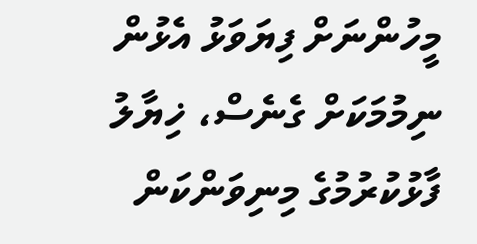މީހުންނަށް ފިޔަވަޅު އެޅުން ނިމުމަކަށް ގެނެސް، ޚިޔާލު ފާޅުކުރުމުގެ މިނިވަންކަން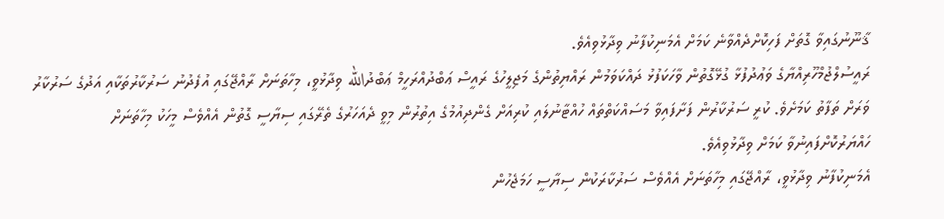ޤާނޫނުގައިވާ ގޮތަށް ފަހިކޮށްދެއްވާނެ ކަމަށް އެމަނިކުފާނު ވިދާޅުވިއެވެ.
ރައީސުލްޖުމްހޫރިއްޔާގެ ވަޢުދުފުޅާ ގުޅޭގޮތުން ވާހަކަފުޅު ދައްކަވަމުން ރައްޔިތުންގެ މަޖިލީހުގެ ރައީސް ޢަބްދުއްރަހީމް ޢަބްދުالله ވިދާޅުވީ، މިހާތަނަށް ރާއްޖޭގައި އުފެދުނު ސަރުކާރުތަކާއި އަދުގެ ސަރުކާރު ވަރަށް ތަފާތު ކަމަށެވެ. ކުރީ ސަރުކާރުން ފަށާފައިވާ މަސައްކަތްތައް ހުއްޓާނުލައި ކުރިއަށް ގެންދިއުމުގެ އިތުރުން މިވީ ދެއަހަރުގެ ތެރޭގައި ސިޔާސީ ގޮތުން އެއްވެސް މީހަކު މިހާތަނަށް ހައްޔަރުކޮށްފައިނުވާ ކަމަށް ވިދާޅުވިއެވެ.
އެމަނިކުފާނު ވިދާޅުވީ، ރާއްޖޭގައި މިހާތަނަށް އެއްވެސް ސަރުކާރަކުން ސިޔާސީ ހަމަޖެހުން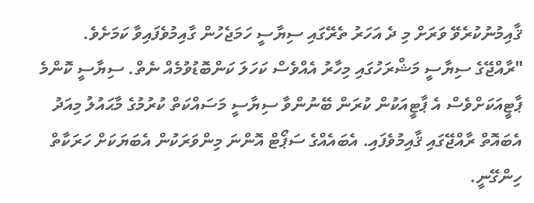ޤާއިމުނުކުރެވޭ ވަރަށް މި ދެ އަހަރު ތެރޭގައި ސިޔާސީ ހަމަޖެހުން ގާއިމުވެފައިވާ ކަމަށެވެ.
"ރާއްޖޭގެ ސިޔާސީ މަޝްރަހުގައި މިހާރު އެއްވެސް ކަހަލަ ކަންބޮޑުވުމެއް ނެތް. ސިޔާސީ ކޮންމެ ޕާޓީއަކަށްވެސް އެ ޕާޓީއަކުން ކުރަން ބޭނުންވާ ސިޔާސީ މަސައްކަތް ކުރުމުގެ މާޙައުލު މިއަދު އެބައޮތް ރާއްޖޭގައި ޤާއިމުވެފައި. އެބައެއްގެ ސަޕޯޓް އޮންނަ މިންވަރަކުން އެބަޔަކަށް ހަރަކާތް ހިންގޭނީ.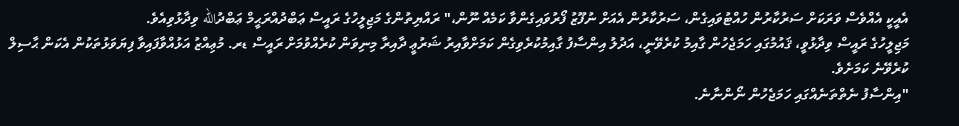އެއީކީ އެއްވެސް ވަރަކަށް ސަރުކާރުން ހުއްޓުވައިގެން، ސަރުކާރުން އެއަށް ނުފޫޒު ފޯރުވައިގެންވާ ކަމެއް ނޫން،" ރައްޔިތުންގެ މަޖިލީހުގެ ރައީސް ޢަބްދުއްރަޙީމް ޢަބްދުالله ވިދާޅުވިއެވެ.
މަޖިލީހުގެ ރައީސް ވިދާޅުވީ، ޤައުމުގައި ހަމަޖެހުން ގާއިމު ކުރެވޭނީ، އަދުލު އިންސާފު ގާއިމުކުރެވިގެން ކަމަށްވާއިރު ޝަރުޢީ ދާއިރާ މިނިވަން ކުރެއްވުމަށް ރައީސް ޑރ. މުޢިއްޒު އަޅުއްވާފައިވާ ފިޔަވަޅުތަކުން އެކަން ޙާސިލް ކުރެވޭނެ ކަމަށެވެ.
"އިންސާފު ނެތްތަނެއްގައި ހަމަޖެހުން ނޯންނާނެ.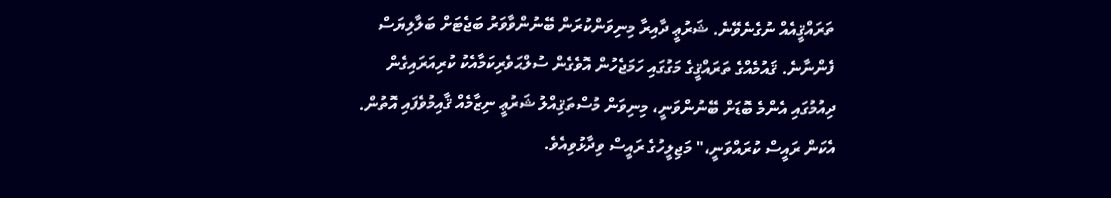ތަރައްޤީއެއް ނުގެނެވޭނެ. ޝަރުޢީ ދާއިރާ މިނިވަންކުރަން ބޭނުންވާވަރު ބަޖެޓަށް ބަލާލިޔަސް ފެންނާނެ. ޤައުމެއްގެ ތަރައްޤީގެ މަގުގައި ހަމަޖެހުން އޮވެގެން ސުލްޙަވެރިކަމާއެކު ކުރިއަރައިގެން ދިއުމުގައި އެންމެ ބޮޑަށް ބޭނުންވަނީ، މިނިވަން މުސްތަޤިއްލު ޝަރުޢީ ނިޒާމެއް ޤާއިމުވެފައި އޮތުން. އެކަން ރައީސް ކުރައްވަނީ،" މަޖިލީހުގެ ރައީސް ވިދާޅުވިއެވެ.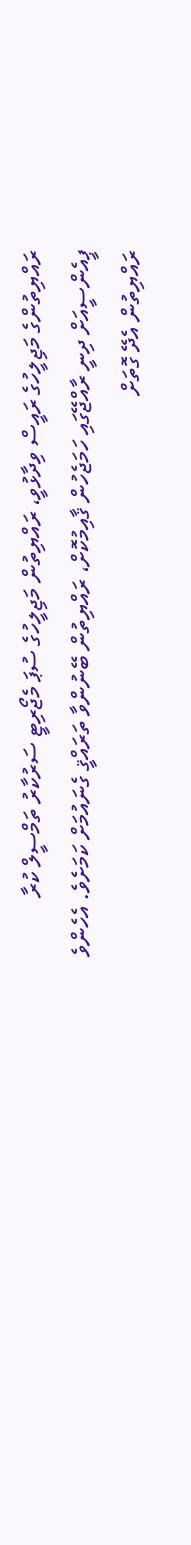ރައްޔިތުންގެ މަޖިލީހުގެ ރައީސް ވިދާޅުވީ، ރައްޔިތުން މަޖިލީހުގެ ސުޕަ މެޖޯރިޓީ ސަރުކާރު ތަމްސީލް ކުރާ ޕީއެންސީއަށް ދިނީ ރާއްޖޭގައި ހަމަޖެހުން ޤާއިމުކޮށް، ރައްޔިތުން ބޭނުންވާ ތަރައްޤީ ގެނައުމަށް ކަމަށެވެ. އެހެންވެ ރައްޔިތުން އެދޭ ގޮތަށް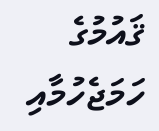ޤައުމުގެ ހަމަޖެހުމާއި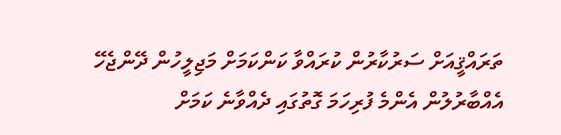ތަރައްޤީއަށް ސަރުކާރުން ކުރައްވާ ކަންކަމަށް މަޖިލީހުން ދޭންޖެހޭ އެއްބާރުލުން އެންމެ ފުރިހަމަ ގޮތުގައި ދެއްވާނެ ކަމަށް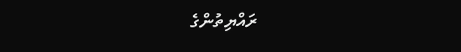ރައްޔިތުންގެ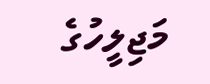މަޖިލީހުގެ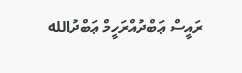ރައީސް ޢަބްދުއްރަހީމް ޢަބްދުالله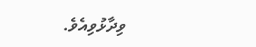ވިދާޅުވިއެވެ.